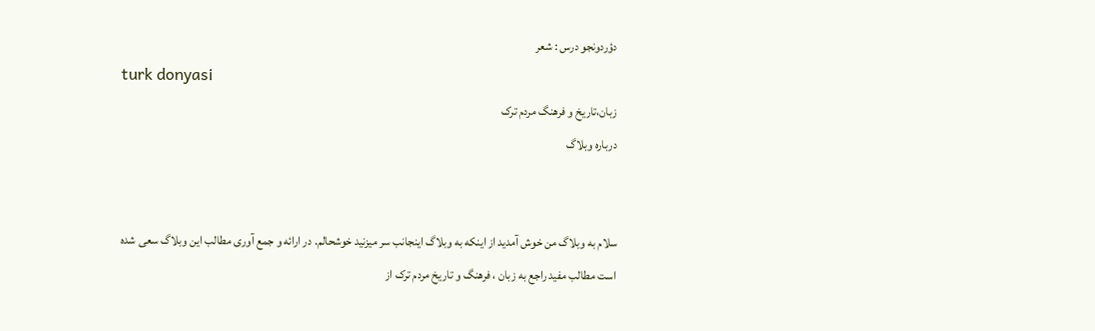دؤردونجو درس : شعر
turk donyasi
زبان،تاریخ و فرهنگ مردم ترک
درباره وبلاگ


سلام به وبلاگ من خوش آمدید از اینکه به وبلاگ اینجانب سر میزنید خوشحالم. در ارائه و جمع آوری مطالب این وبلاگ سعی شده است مطالب مفید راجع به زبان ، فرهنگ و تاریخ مردم ترک از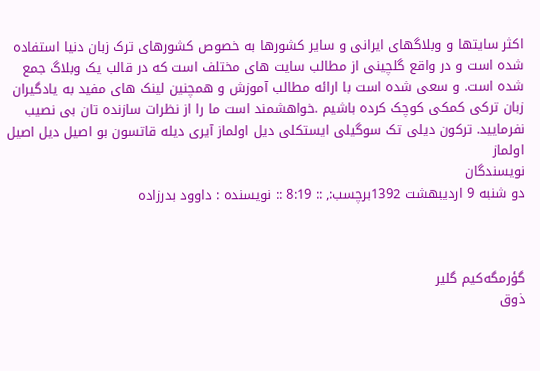اکثر سایتها و وبلاگهای ایرانی و سایر کشورها به خصوص کشورهای ترک زبان دنیا استفاده شده است و در واقع گلچینی از مطالب سایت های مختلف است که در قالب یک وبلاگ جمع شده است. و سعی شده است با ارائه مطالب آموزش و همچنین لینک های مفید به یادگیران زبان ترکی کمکی کوچک کرده باشیم .خواهشمند است ما را از نظرات سازنده تان بی نصیب نفرمایید. ترکون دیلی تک سوگیلی ایستکلی دیل اولماز آیری دیله قاتسون بو اصیل دیل اصیل اولماز
نويسندگان
دو شنبه 9 ارديبهشت 1392برچسب:, :: 8:19 :: نويسنده : داوود بدرزاده



گؤرمگه‌كيم گلير
ذوق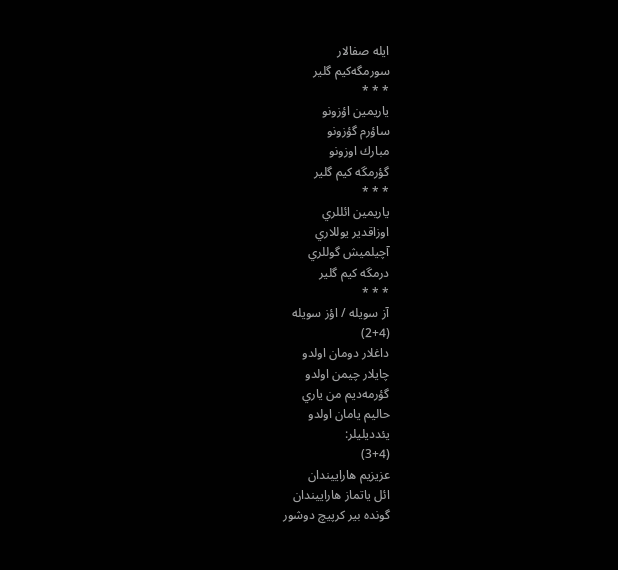ايله صفالار
سورمگه‌كيم گلير
* * *
ياريمين اؤزونو
ساؤرم گؤزونو
مبارك اوزونو
گؤرمگه كيم گلير
* * *
ياريمين ائللري
اوزاقدير يوللاري
آچيلميش گوللري
درمگه كيم گلير
* * *
آز سويله / اؤز سويله
(2+4)
داغلار دومان اولدو
چايلار چيمن اولدو
گؤرمه‌ديم من ياري
حاليم يامان اولدو
يئدديليلر:
(3+4)
عزيزيم هاراييندان
ائل ياتماز هاراييندان
گونده بير كرپيچ دوشور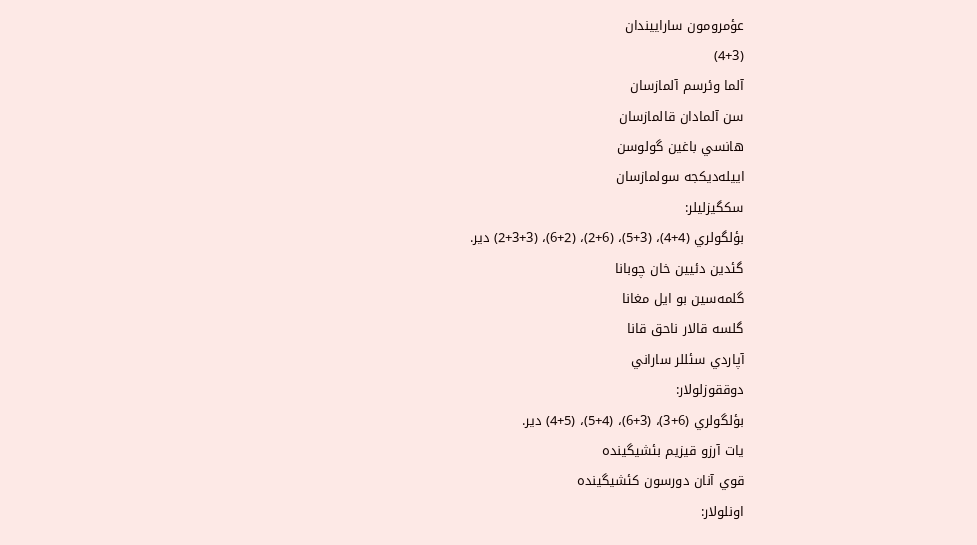عؤمرومون ساراييندان
(4+3)
آلما وئرسم آلمازسان
سن آلمادان قالمازسان
هانسي باغين گولوسن
اييله‌ديكجه سولمازسان
سكگيزليلر:
بؤلگولري (4+4)، (3+5)، (6+2)، (2+6)، (3+3+2) دير.
گئدين دئيين خان چوبانا
گلمه‌سين بو ايل مغانا
گلسه قالار ناحق قانا
آپاردي سئللر ساراني
دوققوزلولار:
بؤلگولري (6+3)، (3+6)، (4+5)، (5+4) دير.
يات آرزو قيزيم بئشيگينده
قوي آنان دورسون كئشيگينده
اونلولار: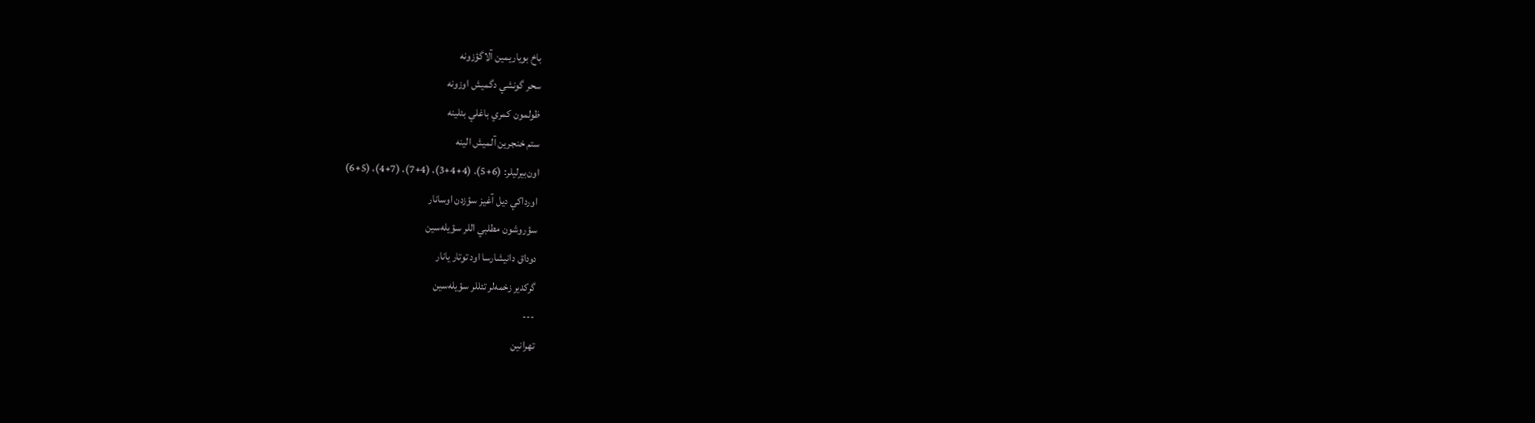باخ بوياريمين آلاگؤزونه
سحر گونشي دگميش اوزونه
ظولمون كمري باغلي بئلينه
ستم خنجرين آلميش الينه
اون‌بيرليلر: (6+5)، (4+4+3)، (4+7)، (7+4)، (5+6)
اورداكي ديل آغيز سؤزدن اوسانار
سؤروشون مطلبي اللر سؤيله‌سين
دوداق دانيشارسا اود توتار يانار
گركدير زخمه‌لر تئللر سؤيله‌سين
---
تهرانين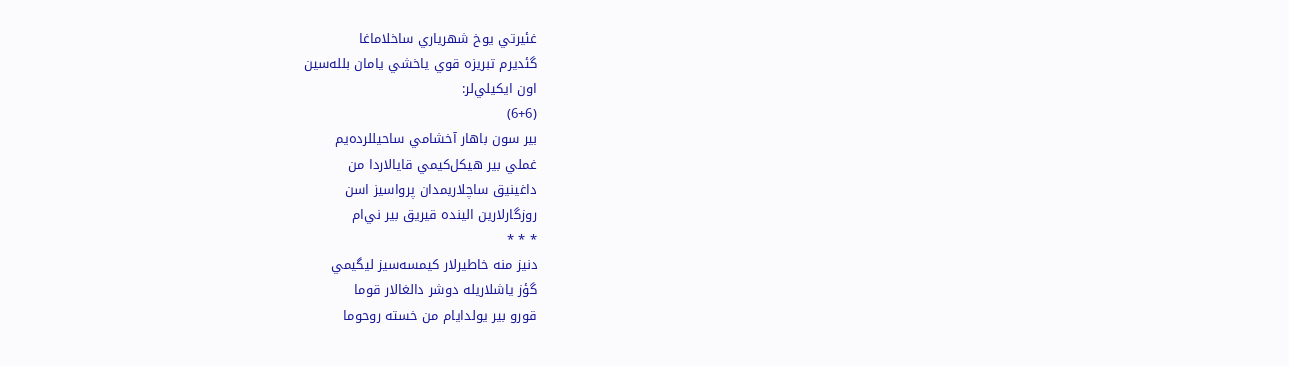غئيرتي يوخ شهرياري ساخلاماغا
گئديرم تبريزه قوي ياخشي يامان بلله‌سين
اون ايكيلي‌لر:
(6+6)
بير سون باهار آخشامي ساحيللرده‌يم
غملي بير هيكل‌كيمي قايالاردا من
داغينيق ساچلاريمدان پرواسيز اسن
روزگارلارين الينده قيريق بير ني‌ام
* * *
دنيز منه خاطيرلار كيمسه‌سيز ليگيمي
گؤز ياشلاريله دوشر دالغالار قوما
قورو بير يولدايام من خسته روحوما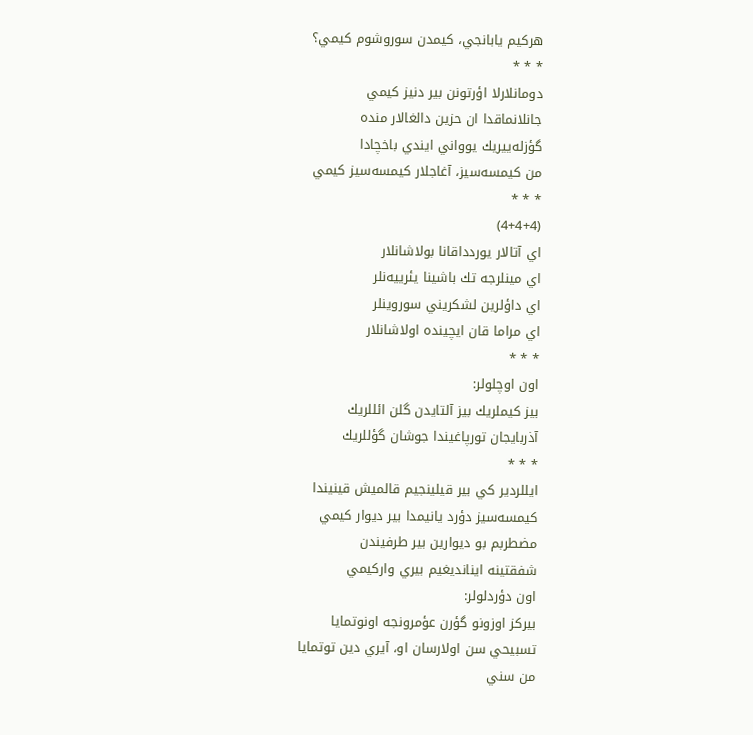هركيم يابانجي، كيمدن سوروشوم كيمي؟
* * *
دومانلارلا اؤرتونن بير دنيز كيمي
جانلانماقدا ان حزين دالغالار منده
گؤزله‌ييريك يوواني ايندي باخچادا
من كيمسه‌سيز، آغاجلار كيمسه‌سيز كيمي
* * *
(4+4+4)
اي آتالار يوردداقانا بولاشانلار
اي مينلرجه تك باشينا يئرييه‌نلر
اي داؤلرين لشكريني سوروينلر
اي مراما قان ايچينده اولاشانلار
* * *
اون اوچلولر:
بيز كيملريك بيز آلتايدن گلن ائللريك
آذربايجان تورپاغيندا جوشان گؤللريك
* * *
ايللردير كي بير قيلينجيم قالميش قينيندا
كيمسه‌سيز دؤرد يانيمدا بير ديوار كيمي
مضطربم بو ديوارين بير طرفيندن
شفقتينه اينانديغيم بيري واركيمي
اون دؤردلولر:
بيركز اوزونو گؤرن عؤمرونجه اونوتمايا
تسبيحي سن اولارسان او، آيري دين توتمايا
من سني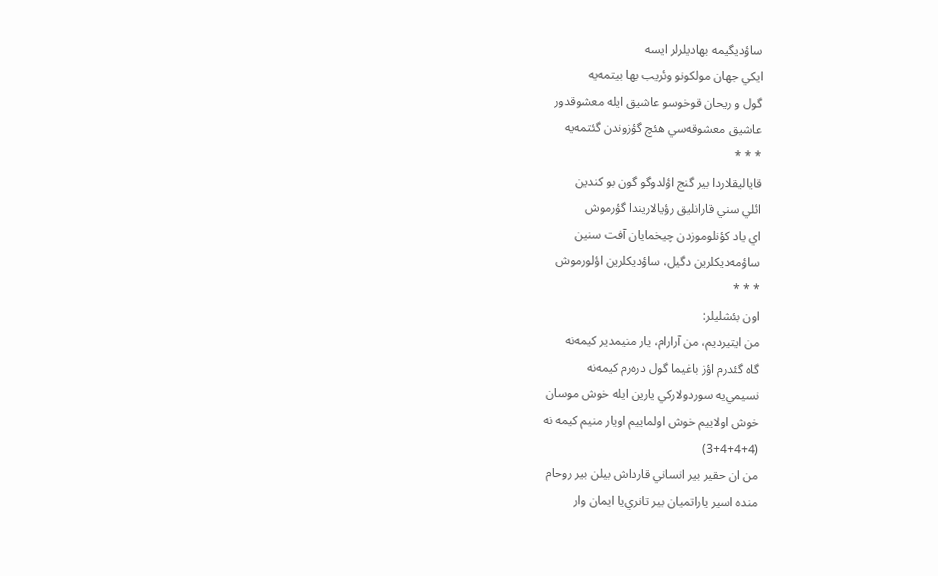ساؤديگيمه بهاديلرلر ايسه
ايكي جهان مولكونو وئريب بها بيتمه‌يه
گول و ريحان قوخوسو عاشيق ايله معشوقدور
عاشيق معشوقه‌سي هئچ گؤزوندن گئتمه‌يه
* * *
قاياليقلاردا بير گنج اؤلدوگو گون بو كندين
ائلي سني قارانليق رؤيالاريندا گؤرموش
اي ياد كؤنلوموزدن چيخمايان آفت سنين
ساؤمه‌ديكلرين دگيل، ساؤديكلرين اؤلورموش
* * *
اون بئشليلر:
من ايتيرديم، من آرارام، يار منيمدير كيمه‌نه
گاه گئدرم اؤز باغيما گول دره‌رم كيمه‌نه
نسيمي‌يه سوردولاركي يارين ايله خوش موسان
خوش اولاييم خوش اولماييم اويار منيم كيمه نه
(3+4+4+4)
من ان حقير بير انساني قارداش بيلن بير روحام
منده اسير ياراتميان بير تانري‌يا ايمان وار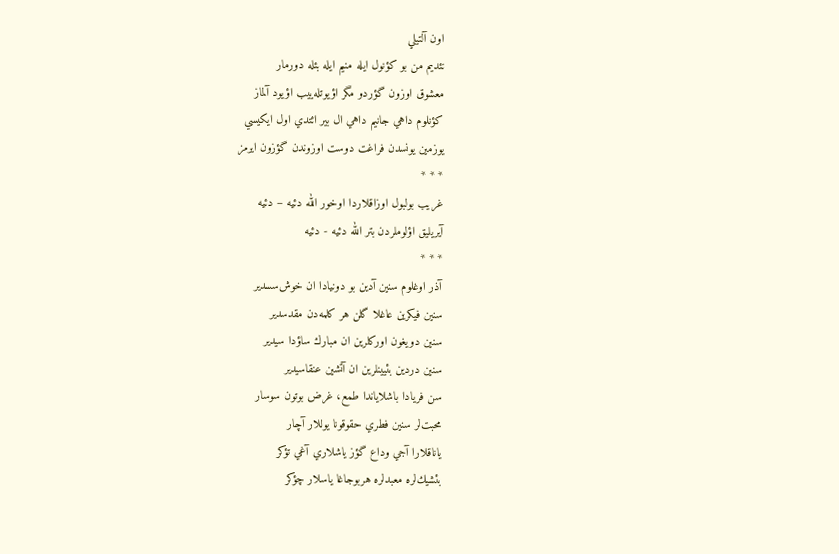اون آلتيلي
نئديم من بو كؤنول ايله منيم ايله بئله دورمار
معشوق اوزون گؤردو مگر اؤيوتله‌ييب اؤيود آلماز
كؤنلوم داهي جانيم داهي ال بير ائتدي اول ايكيسي
يوزمين يونسدن فراغت دوست اوزوندن گؤزون ايرمز
* * *
غريب بولبول اوزاقلاردا اوخور الله دئيه – دئيه
آيريليق اؤلوملردن بتر الله دئيه - دئيه
* * *
آذر اوغلوم سنين آدين بو دونيادا ان خوش‌سسدير
سنين فيكرين عاغلا گلن هر كلمه‌دن مقدسدير
سنين دويغون اوركلرين ان مبارك ساؤدا سيدير
سنين دردين بئيينلرين ان آتشين عنقاسيدير
سن فريادا باشلاياندا طمع، غرض بوتون سوسار
محبت‌لر سنين فطري حقوقونا يوللار آچار
ياناقلارا آجي وداع گؤز ياشلاري آغي تؤكر
بئشيك‌لره معبدلره هربوجاغا ياسلار چؤكر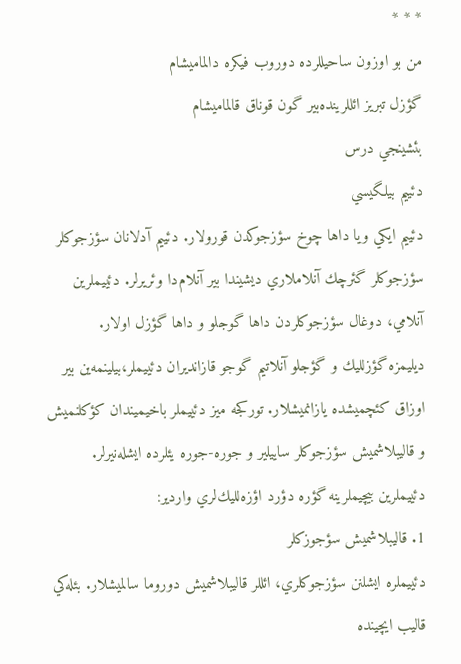* * *
من بو اوزون ساحيللرده دوروب فيكره دالماميشام
گؤزل تبريز ائللرينده‌بير گون قوناق قالماميشام
بئشينجي درس
دئييم بيلگيسي
دئييم ايكي ويا داها چوخ سؤزجوكدن قورولار. دئييم آدلانان سؤزجوكلر سؤزجوكلر گئرچك آنلاملاري ديشيندا بير آنلام‌دا وئريرلر. دئييملرين آنلامي، دوغال سؤزجوكلردن داها گوجلو و داها گؤزل اولار.
ديليمزه گؤزلليك و گؤجلو آنلاتيم گوجو قازانديران دئييملر،‌بيلينمه‌ين بير اوزاق كئچميشده يازانميشلار. توركجه ميز دئييملر باخيميندان كؤكلنميش و قاليبلاشميش سؤزجوكلر ساييلير و جوره-جوره يئلرده ايشله‌نيرلر.
دئييملرين بيچيملرينه گؤره دؤرد اؤزه‌لليك‌لري واردير:
1. قاليبلاشميش سؤجوزكلر
دئييملره ايشلنن سؤزجوكلري، ائللر قاليبلاشميش دوروما سالميشلار. بئله‌كي قاليب ايچينده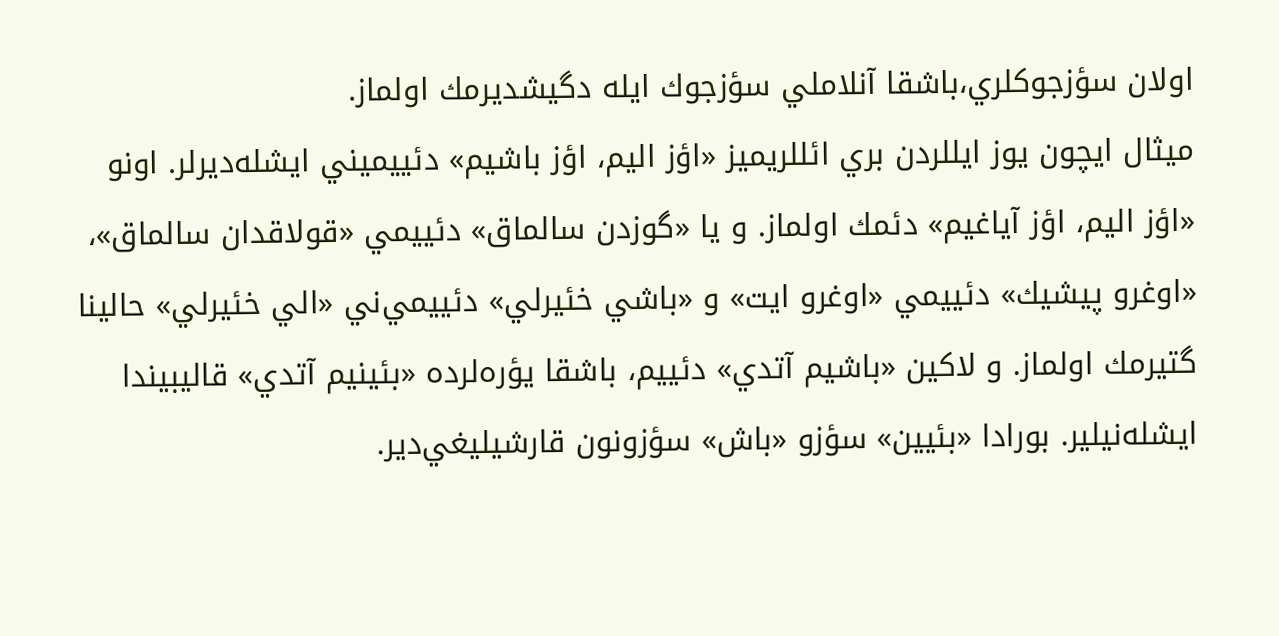اولان سؤزجوكلري،‌باشقا آنلاملي سؤزجوك ايله دگيشديرمك اولماز.
ميثال ايچون يوز ايللردن بري ائللريميز «اؤز اليم، اؤز باشيم» دئييميني ايشله‌ديرلر. اونو «اؤز اليم، اؤز آياغيم» دئمك اولماز. و يا «گوزدن سالماق» دئييمي «قولاقدان سالماق»، «اوغرو پيشيك» دئييمي «اوغرو ايت» و «باشي خئيرلي» دئييمي‌ني «الي خئيرلي» حالينا گتيرمك اولماز. و لاكين «باشيم آتدي» دئييم، باشقا يؤره‌لرده «بئينيم آتدي» قاليبيندا ايشله‌نيلير. بورادا «بئيين» سؤزو «باش» سؤزونون قارشيليغي‌دير.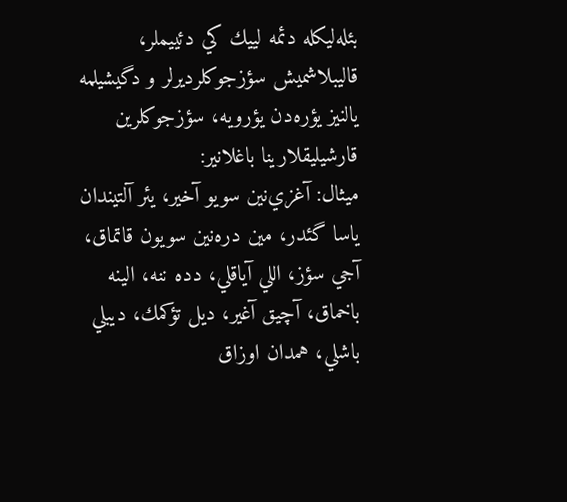بئله‌ليكله دئمه لييك كي دئييملر، قاليبلاشميش سؤزجوكلرديرلر و دگيشيلمه يالنيز يؤره‌دن يؤرويه، سؤزجوكلرين قارشيليقلارينا باغلانير:
ميثال: آغزي‌نين سويو آخير، يئر آلتيندان ياسا گئدر، مين دره‌نين سويون قاتماق، آجي سؤز، اللي آياقلي، دده ننه، الينه باخماق، آچيق آغير، ديل تؤكمك، ديبلي باشلي، همدان اوزاق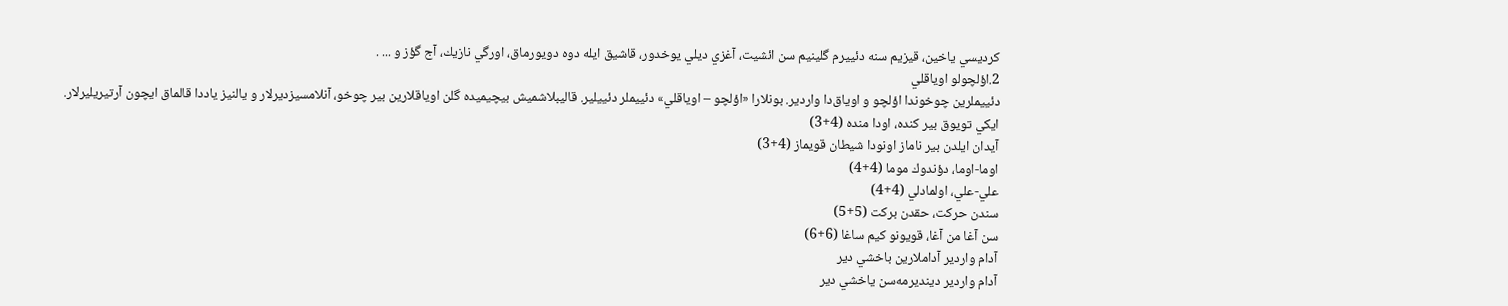كرديسي ياخين، قيزيم سنه دئييرم گلينيم سن ائشيت، آغزي ديلي يوخدور، قاشيق ايله دوه دويورماق، اورگي نازيك، آج گؤز و ... .
2.اؤلچولو اوياقلي
دئييملرين چوخوندا اؤلچو و اوياق‌دا واردير. بونلارا «اؤلچو – اوياقلي» دئييملر دئييلير. قاليبلاشميش بيچيميده گلن اوياقلارين بير چوخو، آنلامسيزديرلار و يالنيز ياددا قالماق ايچون آرتيريليرلار.
ايكي تويوق بير كنده، اودا منده (4+3)
آيدان ايلدن بير ناماز اونودا شيطان قويماز (4+3)
اوما-اوما، دؤندوك موما (4+4)
علي-علي، اولمادلي (4+4)
سندن حركت، حقدن بركت (5+5)
سن آغا من آغا، قويونو كيم ساغا (6+6)
آدام واردير آداملارين باخشي دير
آدام واردير دينديرمه‌سن ياخشي دير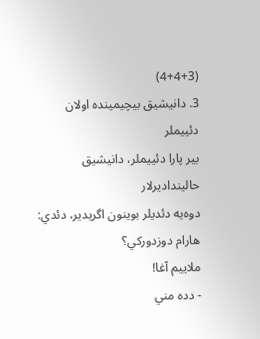(4+4+3)
3. دانيشيق بيچيمينده اولان دئييملر
بير پارا دئييملر، دانيشيق حالينداديرلار
دوه‌يه دئديلر بوينون اگريدير، دئدي: هارام دوزدوركي؟
ملاييم آغا!
- دده مني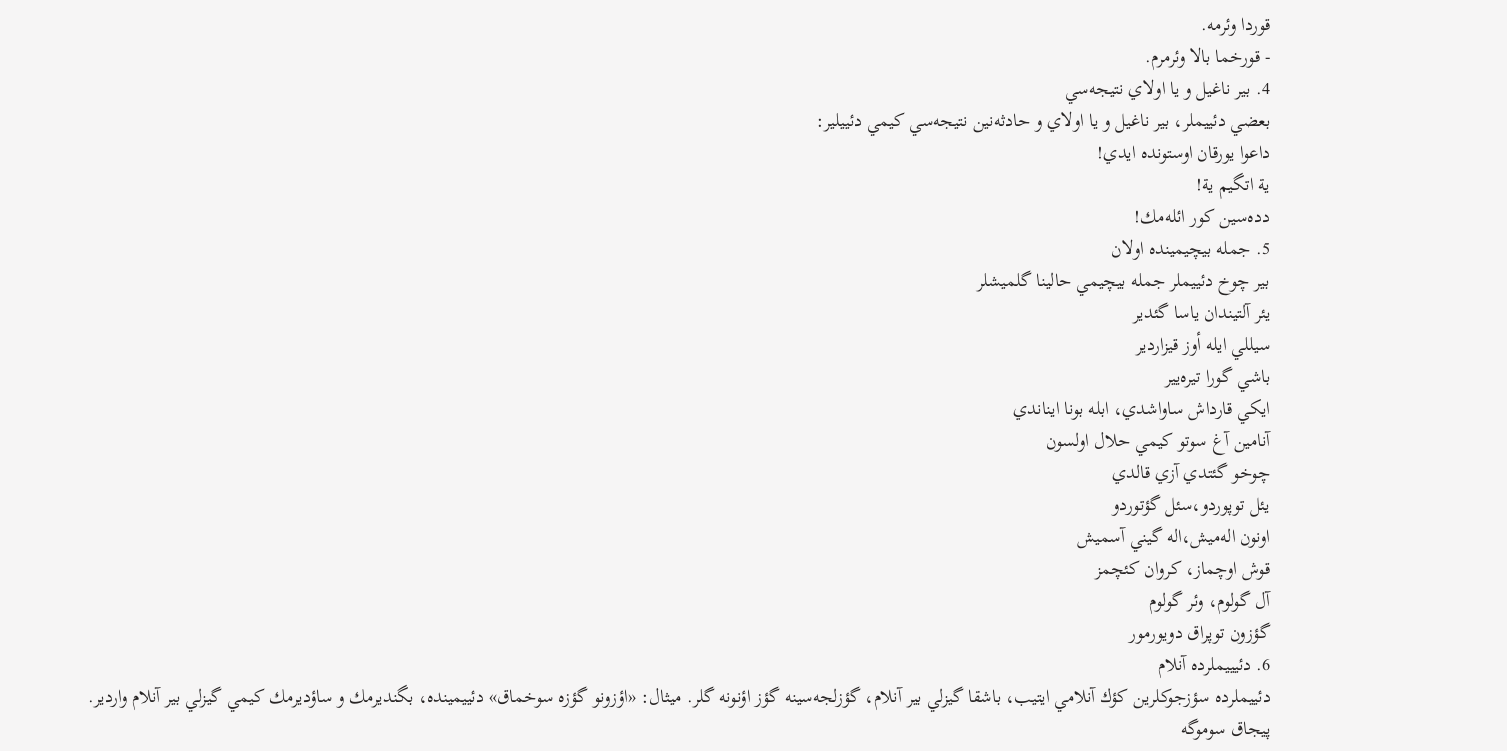قوردا وئرمه.
- قورخما بالا وئرمرم.
4. بير ناغيل و يا اولاي نتيجه‌سي
بعضي دئييملر، بير ناغيل و يا اولاي و حادثه‌نين نتيجه‌سي كيمي دئييلير:
داعوا يورقان اوستونده ايدي!
ية اتگيم ية!
دده‌سين كور ائله‌مك!
5. جمله بيچيمينده اولان
بير چوخ دئييملر جمله بيچيمي حالينا گلميشلر
يئر آلتيندان ياسا گئدير
سيللي ايله أوز قيزاردير
باشي گورا تيره‌يير
ايكي قارداش ساواشدي، ابله بونا ايناندي
آنامين آغ سوتو كيمي حلال اولسون
چوخو گئتدي آزي قالدي
يئل توپوردو،‌سئل گؤتوردو
اونون اله‌ميش،‌اله گيني آسميش
قوش اوچماز، كروان كئچمز
آل گولوم، وئر گولوم
گؤزون توپراق دويورمور
6. دئيييملرده آنلام
دئييملرده سؤزجوكلرين كؤك آنلامي ايتيب، باشقا گيزلي بير آنلام، گؤزلجه‌سينه گؤز اؤنونه گلر. ميثال: «اؤزونو گؤزه سوخماق» دئييمينده، بگنديرمك و ساؤديرمك كيمي گيزلي بير آنلام واردير.
پيجاق سوموگه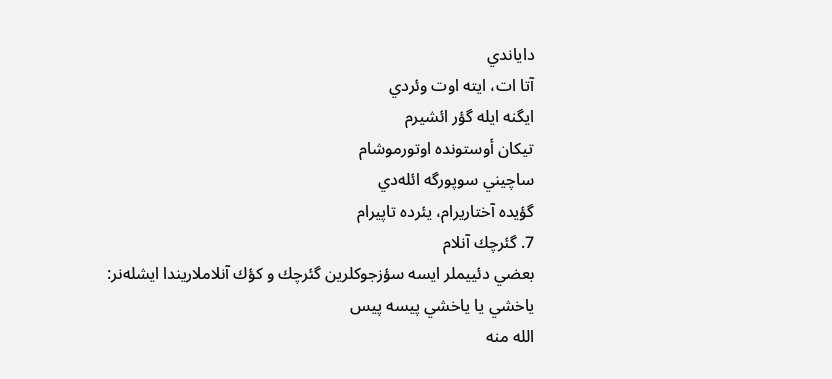داياندي
آتا ات، ايته اوت وئردي
ايگنه ايله گؤر ائشيرم
تيكان أوستونده اوتورموشام
ساچيني سوپورگه ائله‌دي
گؤيده آختاريرام، يئرده تاپيرام
7. گئرچك آنلام
بعضي دئييملر ايسه سؤزجوكلرين گئرچك و كؤك آنلاملاريندا ايشله‌نر:
ياخشي يا ياخشي پيسه پيس
الله منه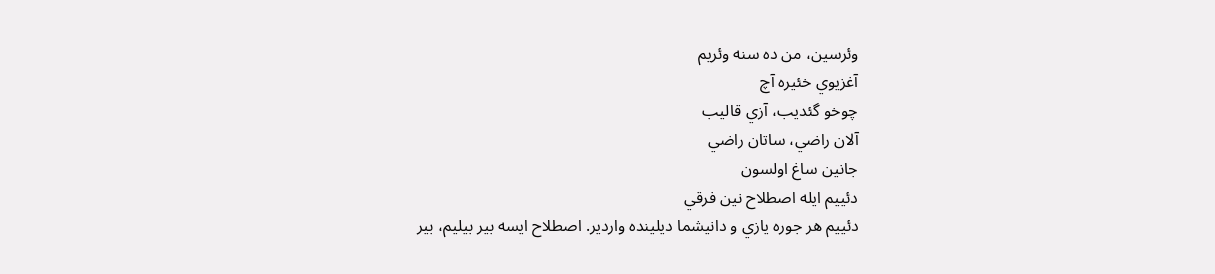وئرسين، من ده سنه وئريم
آغزيوي خئيره آچ
چوخو گئديب، آزي قاليب
آلان راضي، ساتان راضي
جانين ساغ اولسون
دئييم ايله اصطلاح نين فرقي
دئييم هر جوره يازي و دانيشما ديلينده واردير. اصطلاح ايسه بير بيليم، بير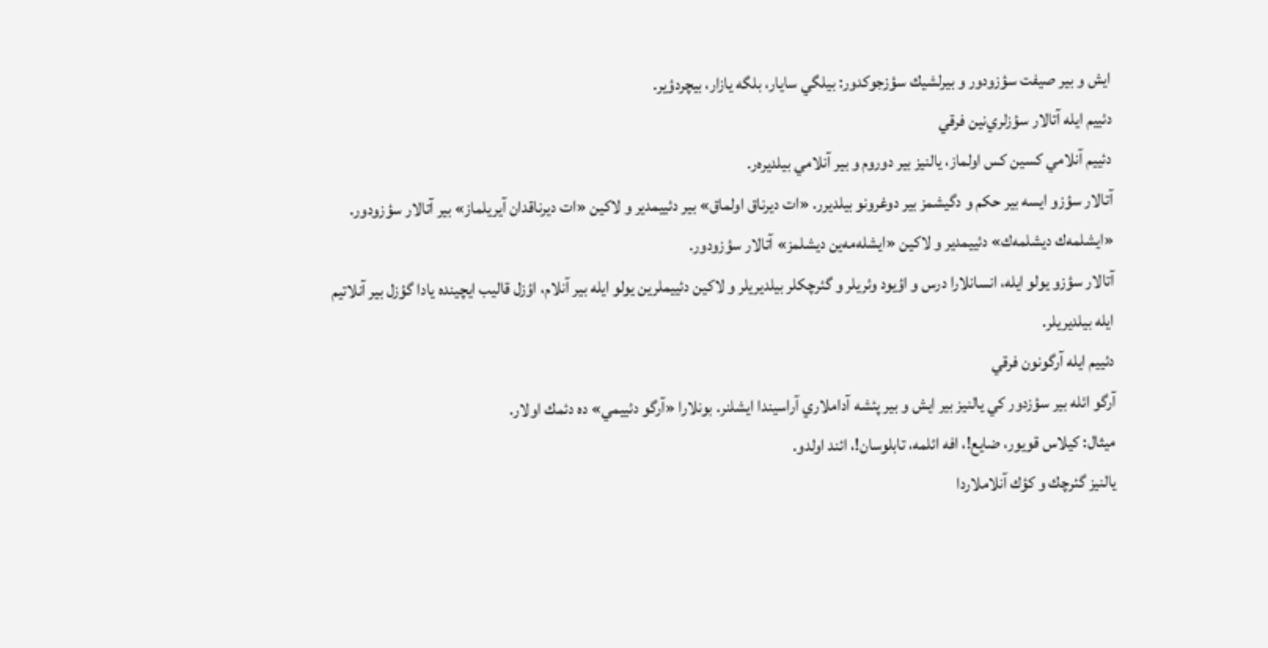ايش و بير صيفت سؤزودور و بيرلشيك سؤزجوكدور: بيلگي سايار، بلگه يازار، بيچردؤير.
دئييم ايله آتالار سؤزلري‌نين فرقي
دئييم آنلامي كسين كس اولماز، يالنيز بير دوروم و بير آنلامي بيلديره‌ر.
آتالار سؤزو ايسه بير حكم و دگيشمز بير دوغرونو بيلديرر. «ات ديرناق اولماق» بير دئييمدير و لاكين «ات ديرناقدان آيريلماز» بير آتالار سؤزودور. «ايشلمه‌ك ديشلمه‌ك» دئييمدير و لاكين «ايشله‌مه‌ين ديشلمز» آتالار سؤزودور.
آتالار سؤزو يولو ايله، انسانلارا درس و اؤيود وئريلر و گئرچكلر بيلديريلر و لاكين دئييملرين يولو ايله بير آنلام، اؤزل قاليب ايچينده يادا گؤزل بير آنلاتيم ايله بيلديريلر.
دئييم ايله آرگونون فرقي
آرگو ائله بير سؤزدور كي يالنيز بير ايش و بير پئشه آداملاري آراسيندا ايشلنر. بونلارا «آرگو دئييمي» ده دئمك اولار.
ميثال: كيلاس قويور، ضايع!، افه ائلمه، تابلوسان!، ائند اولدو.
يالنيز گئرچك و كؤك آنلاملاردا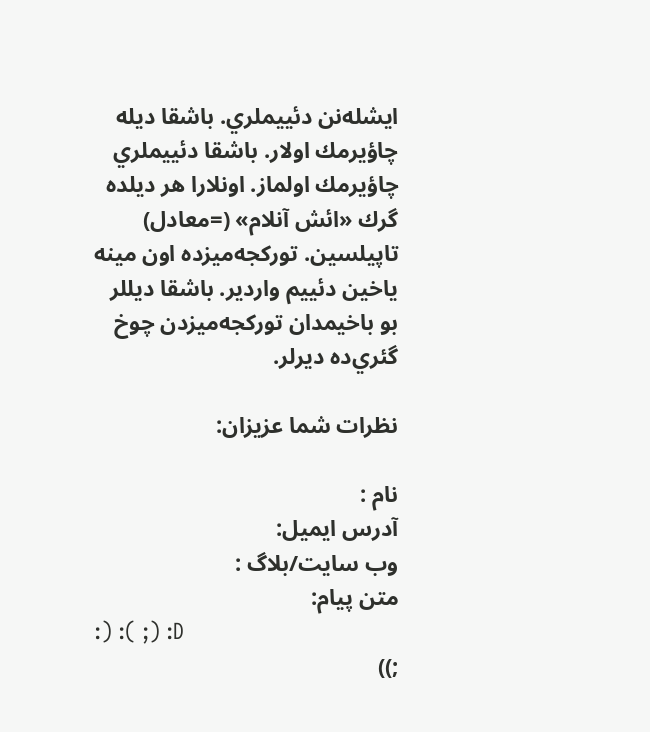ايشله‌نن دئييملري. باشقا ديله چاؤيرمك اولار. باشقا دئييملري چاؤيرمك اولماز. اونلارا هر ديلده گرك «ائش آنلام» (=معادل) تاپيلسين. توركجه‌ميزده اون مينه ياخين دئييم واردير. باشقا ديللر بو باخيمدان توركجه‌ميزدن چوخ گئري‌ده ديرلر.

نظرات شما عزیزان:

نام :
آدرس ایمیل:
وب سایت/بلاگ :
متن پیام:
:) :( ;) :D
;))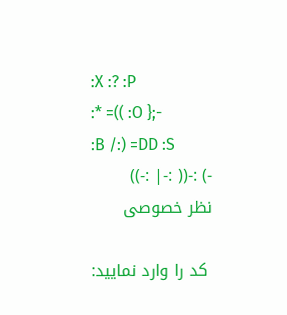:X :? :P
:* =(( :O };-
:B /:) =DD :S
-) :-(( :-| :-))
نظر خصوصی

 کد را وارد نمایید: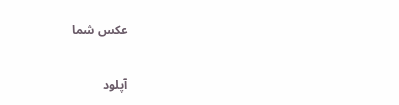عکس شما

آپلود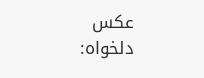عکس دلخواه: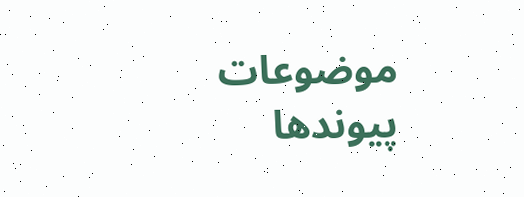موضوعات
پيوندها